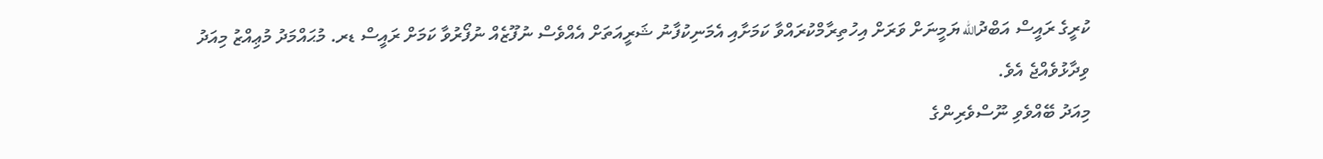ކުރީގެ ރައީސް އަބްދުالله ޔަމީނަށް ވަރަށް އިހުތިރާމްކުރައްވާ ކަމަށާއި އެމަނިކުފާނު ޝަރީއަތަށް އެއްވެސް ނުފޫޒެއް ނުފޯރުވާ ކަމަށް ރައީސް ޑރ. މުޙައްމަދު މުޢިއްޒު މިއަދު ވިދާޅުވެއްޖެ އެވެ.
މިއަދު ބޭއްވެވި ނޫސްވެރިންގެ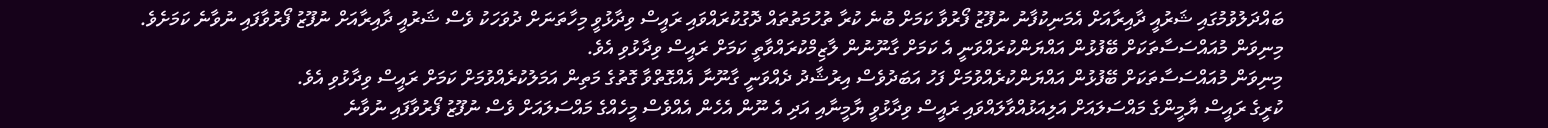ބައްދަލުވުމުގައި ޝަރުއީ ދާއިރާއަށް އެމަނިކުފާނު ނުފޫޒު ފޯރުވާ ކަމަށް ބުނެ ކުރާ ތުހުމަތުތައް ދޮގުކުރައްވައި ރައީސް ވިދާޅުވީ މިހާތަނަށް ދުވަހަކު ވެސް ޝަރުއީ ދާއިރާއަށް ނުފޫޒު ފޯރުވާފައި ނުވާނެ ކަމަށެވެ. މިނިވަން މުއައްސަސާތަކަށް ބޭފުޅުން އައްޔަންކުރައްވަނީ އެ ކަމަށް ގާނޫނުން ލާޒިމްކުރައްވާތީ ކަމަށް ރައީސް ވިދާޅުވި އެވެ.
މިނިވަން މުއައްސަސާތަކަށް ބޭފުޅުން އައްޔަންކުރެއްވުމަށް ފަހު އަބަދުވެސް އިރުޝާދު ދެއްވަނީ ގާނޫނާ އެއްގޮތްވާ ގޮތުގެ މަތިން އަމަލުކުރެއްވުމަށް ކަމަށް ރައީސް ވިދާޅުވި އެވެ.
ކުރީގެ ރައީސް ޔާމީންގެ މައްސަލައަށް އަލިއަޅުއްވާލައްވައި ރައީސް ވިދާޅުވީ ޔާމީނާއި އަދި އެ ނޫން އެހެން އެއްވެސް މީހެއްގެ މައްސަލައަށް ވެސް ނުފޫޒު ފޯރުވާފައި ނުވާނެ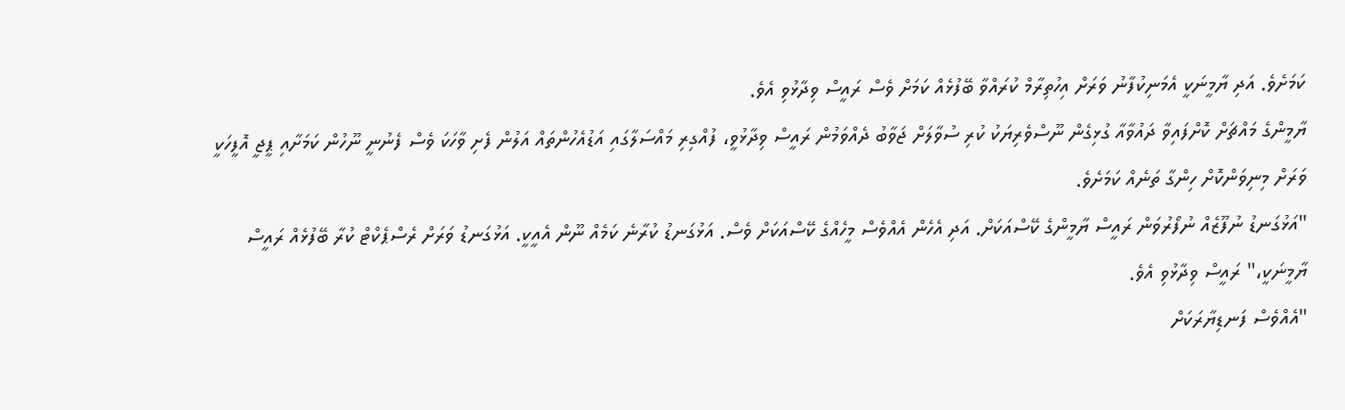ކަމަށެވެ. އަދި ޔާމީނަކީ އެމަނިކުފާނު ވަރަށް އިހުތިރާމް ކުރައްވާ ބޭފުޅެއް ކަމަށް ވެސް ރައީސް ވިދާޅުވި އެވެ.
ޔާމީންގެ މައްޗަށް ކޮށްފައިވާ ދައުވާއާ ގުޅިގެން ނޫސްވެރިޔަކު ކުރި ސުވާލަށް ޖަވާބު ދެއްވަމުން ރައީސް ވިދާޅުވީ، ފުއްގިރި މައްސަލާގައި އަޑުއެހުންތައް އަލުން ފެށި ވާހަކަ ވެސް ފެނުނީ ނޫހުން ކަމަށާއި ޕީޖީ އޮފީހަކީ ވަރަށް މިނިވަންކޮށް ހިންގާ ތަނެއް ކަމަށެވެ.
"އަޅުގަނޑު ނުފޫޒެއް ނުފޯރުވަން ރައީސް ޔާމީންގެ ކޭސްއަކަށް. އަދި އެހެން އެއްވެސް މީހެއްގެ ކޭސްއަކަށް ވެސް. އަޅުގަނޑު ކުރާނެ ކަމެއް ނޫން އެއީކީ. އަޅުގަނޑު ވަރަށް ރެސްޕެކްޓް ކުރާ ބޭފުޅެއް ރައީސް ޔާމީނަކީ،" ރައީސް ވިދާޅުވި އެވެ.
"އެއްވެސް ފަނޑިޔާރަކަށް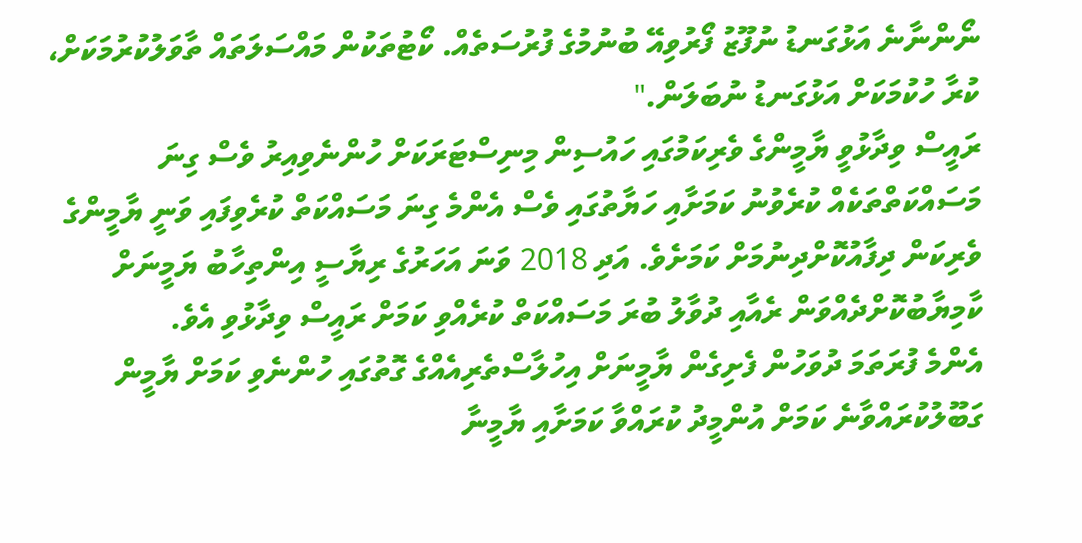ނޯންނާނެ އަޅުގަނޑު ނުފޫޒު ފޯރުވިއޭ ބުނުމުގެ ފުރުސަތެއް. ކޯޓުތަކުން މައްސަލަތައް ތާވަލުކުރުމަކަށް، ކުރާ ހުކުމަކަށް އަޅުގަނޑު ނުބަލަން."
ރައީސް ވިދާޅުވީ ޔާމީންގެ ވެރިކަމުގައި ހައުސިން މިނިސްޓަރަކަށް ހުންނެވިއިރު ވެސް ގިނަ މަސައްކަތްތަކެއް ކުރެވުނު ކަމަށާއި ހަޔާތުގައި ވެސް އެންމެ ގިނަ މަސައްކަތް ކުރެވިފައި ވަނީ ޔާމީންގެ ވެރިކަން ދިފާއުކޮށްދިނުމަށް ކަމަށެވެ. އަދި 2018 ވަނަ އަހަރުގެ ރިޔާސީ އިންތިހާބު ޔަމީނަށް ކާމިޔާބުކޮށްދެއްވަން ރެއާއި ދުވާލު ބުރަ މަސައްކަތް ކުރެއްވި ކަމަށް ރައީސް ވިދާޅުވި އެވެ.
އެންމެ ފުރަތަމަ ދުވަހުން ފެށިގެން ޔާމީނަށް އިހުލާސްތެރިއެއްގެ ގޮތުގައި ހުންނެވި ކަމަށް ޔާމީން ގަބޫލުކުރައްވާނެ ކަމަށް އުންމީދު ކުރައްވާ ކަމަށާއި ޔާމީނާ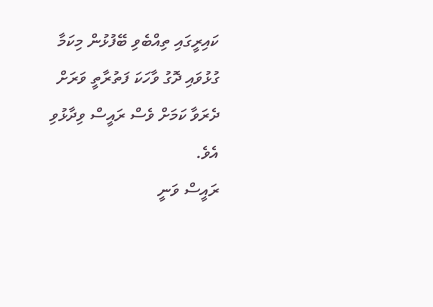ކައިރީގައި ތިއްބެވި ބޭފުޅުން މިކަމާ ގުޅުވައި ދޮގު ވާހަކަ ފަތުރާތީ ވަރަށް ދެރަވާ ކަމަށް ވެސް ރައީސް ވިދާޅުވި އެވެ.
ރައީސް ވަނީ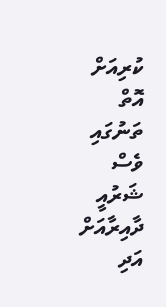ކުރިއަށް އޮތް ތަނުގައި ވެސް ޝަރުއީ ދާއިރާއަށް އަދި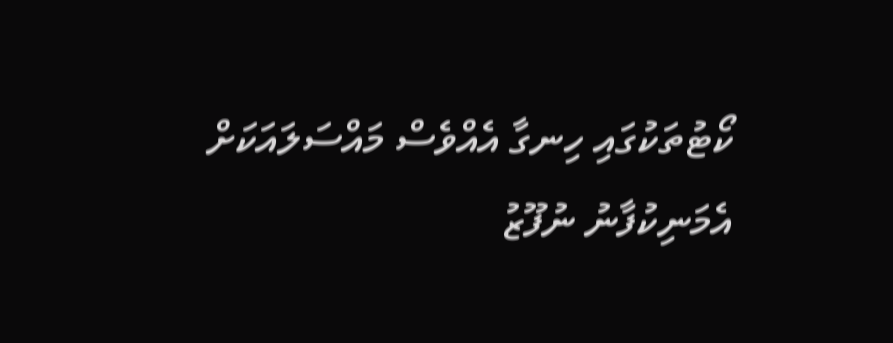ކޯޓުތަކުގައި ހިނގާ އެއްވެސް މައްސަލައަކަށް އެމަނިކުފާނު ނުފޫޒު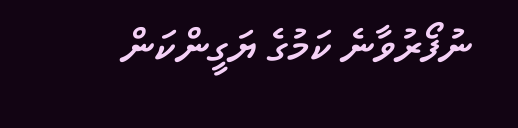ނުފޯރުވާނެ ކަމުގެ ޔަގީންކަން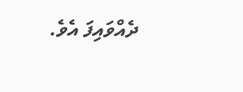ދެއްވައިފަ އެވެ.